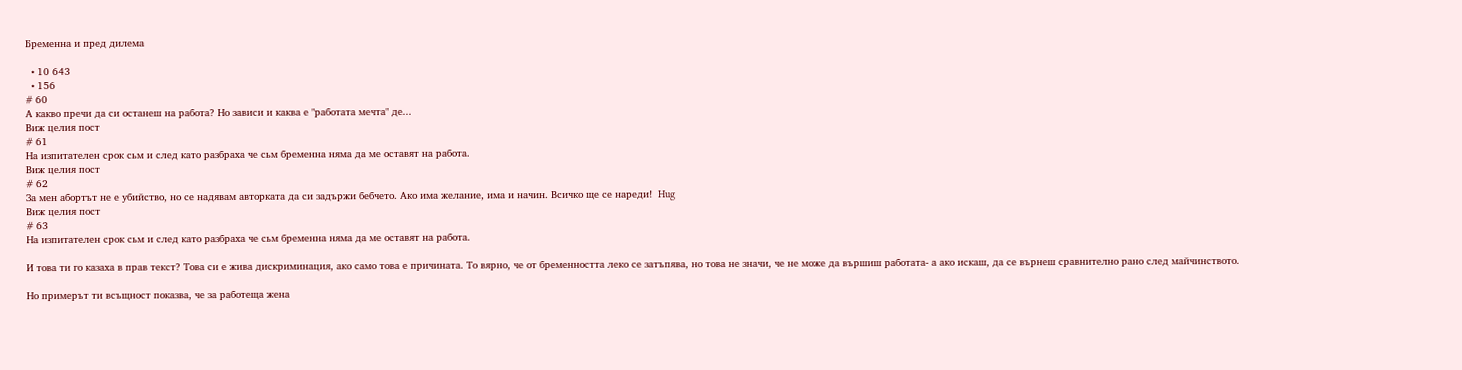Бременна и пред дилема

  • 10 643
  • 156
# 60
А какво пречи да си останеш на работа? Но зависи и каква е "работата мечта" де...
Виж целия пост
# 61
На изпитателен срок сьм и след като разбраха че сьм бременна няма да ме оставят на работа.
Виж целия пост
# 62
За мен абортът не е убийство, но се надявам авторката да си задържи бебчето. Ако има желание, има и начин. Всичко ще се нареди!  Hug
Виж целия пост
# 63
На изпитателен срок сьм и след като разбраха че сьм бременна няма да ме оставят на работа.

И това ти го казаха в прав текст? Това си е жива дискриминация, ако само това е причината. То вярно, че от бременността леко се затъпява, но това не значи, че не може да вършиш работата- а ако искаш, да се върнеш сравнително рано след майчинството.

Но примерът ти всъщност показва, че за работеща жена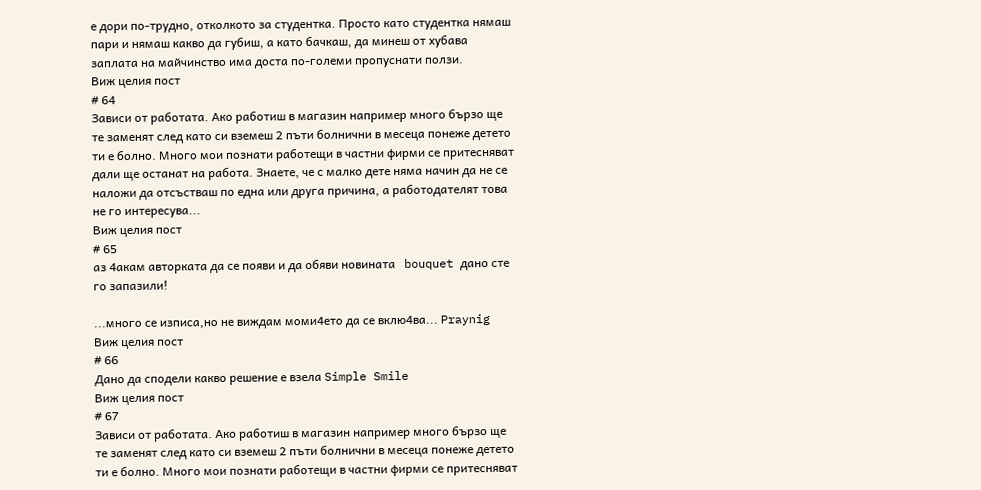е дори по-трудно, отколкото за студентка. Просто като студентка нямаш пари и нямаш какво да губиш, а като бачкаш, да минеш от хубава заплата на майчинство има доста по-големи пропуснати ползи.
Виж целия пост
# 64
Зависи от работата. Ако работиш в магазин например много бързо ще те заменят след като си вземеш 2 пъти болнични в месеца понеже детето ти е болно. Много мои познати работещи в частни фирми се притесняват дали ще останат на работа. Знаете, че с малко дете няма начин да не се наложи да отсъстваш по една или друга причина, а работодателят това не го интересува...
Виж целия пост
# 65
аз 4акам авторката да се появи и да обяви новината   bouquet дано сте го запазили!

...много се изписа,но не виждам моми4ето да се вклю4ва... Praynig
Виж целия пост
# 66
Дано да сподели какво решение е взела Simple Smile
Виж целия пост
# 67
Зависи от работата. Ако работиш в магазин например много бързо ще те заменят след като си вземеш 2 пъти болнични в месеца понеже детето ти е болно. Много мои познати работещи в частни фирми се притесняват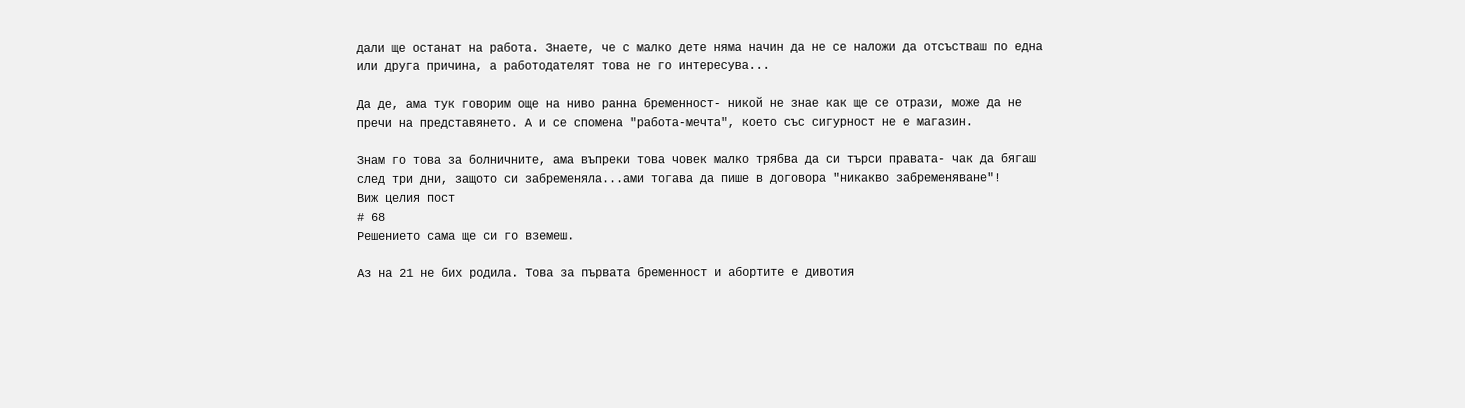дали ще останат на работа. Знаете, че с малко дете няма начин да не се наложи да отсъстваш по една или друга причина, а работодателят това не го интересува...

Да де, ама тук говорим още на ниво ранна бременност- никой не знае как ще се отрази, може да не пречи на представянето. А и се спомена "работа-мечта", което със сигурност не е магазин.

Знам го това за болничните, ама въпреки това човек малко трябва да си търси правата- чак да бягаш след три дни, защото си забременяла...ами тогава да пише в договора "никакво забременяване"!
Виж целия пост
# 68
Решението сама ще си го вземеш.

Аз на 21 не бих родила. Това за първата бременност и абортите е дивотия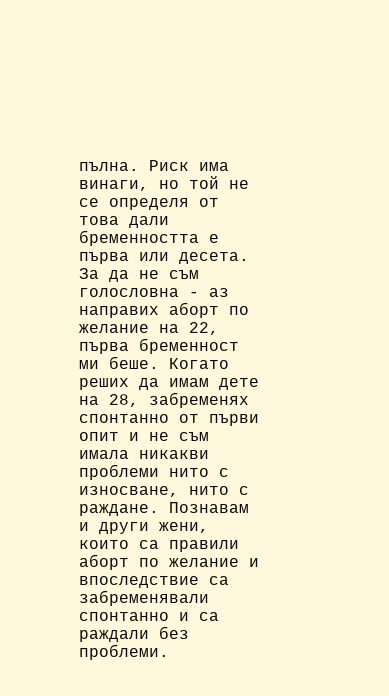пълна. Риск има винаги, но той не се определя от това дали бременността е първа или десета. За да не съм голословна - аз направих аборт по желание на 22, първа бременност ми беше. Когато реших да имам дете на 28, забременях спонтанно от първи опит и не съм имала никакви проблеми нито с износване, нито с раждане. Познавам и други жени, които са правили аборт по желание и впоследствие са забременявали спонтанно и са раждали без проблеми.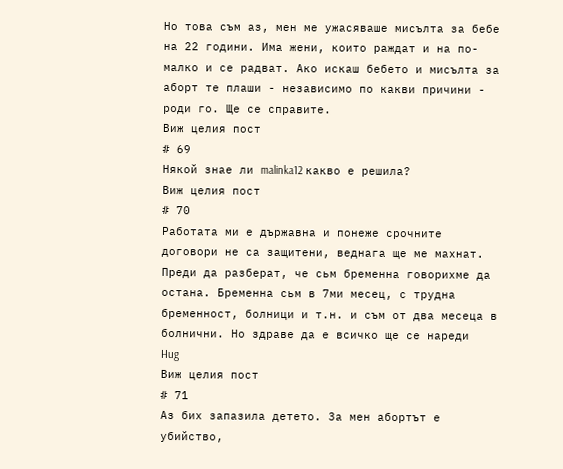Но това съм аз, мен ме ужасяваше мисълта за бебе на 22 години. Има жени, които раждат и на по-малко и се радват. Ако искаш бебето и мисълта за аборт те плаши - независимо по какви причини - роди го. Ще се справите.
Виж целия пост
# 69
Някой знае ли malinka12 какво е решила?
Виж целия пост
# 70
Работата ми е държавна и понеже срочните договори не са защитени, веднага ще ме махнат. Преди да разберат, че сьм бременна говорихме да остана. Бременна сьм в 7ми месец, с трудна бременност, болници и т.н. и съм от два месеца в болнични. Но здраве да е всичко ще се нареди  Hug
Виж целия пост
# 71
Аз бих запазила детето. За мен абортът е убийство,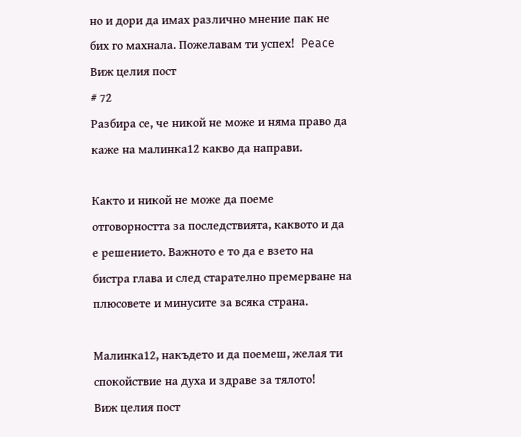но и дори да имах различно мнение пак не бих го махнала. Пожелавам ти успех!  Peace
Виж целия пост
# 72
Разбира се, че никой не може и няма право да каже на малинка12 какво да направи.

Както и никой не може да поеме отговорността за последствията, каквото и да е решението. Важното е то да е взето на бистра глава и след старателно премерване на плюсовете и минусите за всяка страна.

Малинка12, накъдето и да поемеш, желая ти спокойствие на духа и здраве за тялото!
Виж целия пост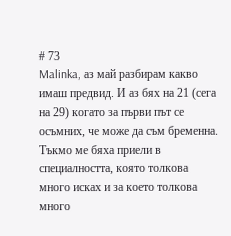# 73
Malinka, аз май разбирам какво имаш предвид. И аз бях на 21 (сега на 29) когато за първи път се осъмних, че може да съм бременна. Тъкмо ме бяха приели в специалността, която толкова много исках и за което толкова много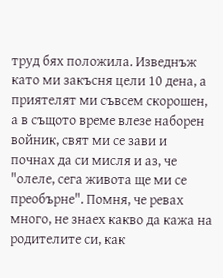труд бях положила. Изведнъж като ми закъсня цели 10 дена, а приятелят ми съвсем скорошен, а в същото време влезе наборен войник, свят ми се зави и почнах да си мисля и аз, че "олеле, сега живота ще ми се преобърне". Помня, че ревах много, не знаех какво да кажа на родителите си, как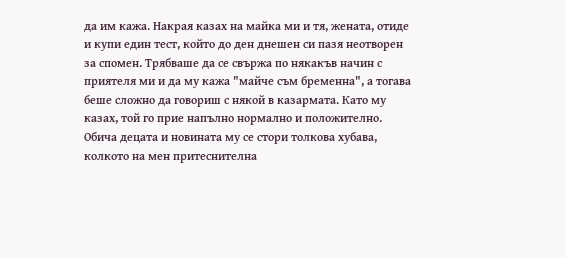да им кажа. Накрая казах на майка ми и тя, жената, отиде и купи един тест, който до ден днешен си пазя неотворен за спомен. Трябваше да се свържа по някакъв начин с приятеля ми и да му кажа "майче съм бременна", а тогава беше сложно да говориш с някой в казармата. Като му казах, той го прие напълно нормално и положително. Обича децата и новината му се стори толкова хубава, колкото на мен притеснителна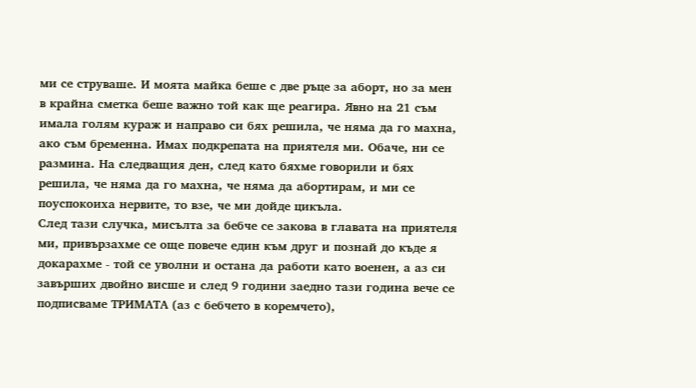ми се струваше. И моята майка беше с две ръце за аборт, но за мен в крайна сметка беше важно той как ще реагира. Явно на 21 съм имала голям кураж и направо си бях решила, че няма да го махна, ако съм бременна. Имах подкрепата на приятеля ми. Обаче, ни се размина. На следващия ден, след като бяхме говорили и бях решила, че няма да го махна, че няма да абортирам, и ми се поуспокоиха нервите, то взе, че ми дойде цикъла.
След тази случка, мисълта за бебче се закова в главата на приятеля ми, привързахме се още повече един към друг и познай до къде я докарахме - той се уволни и остана да работи като военен, а аз си завърших двойно висше и след 9 години заедно тази година вече се подписваме ТРИМАТА (аз с бебчето в коремчето),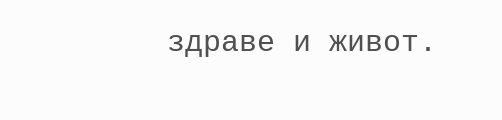здраве и живот.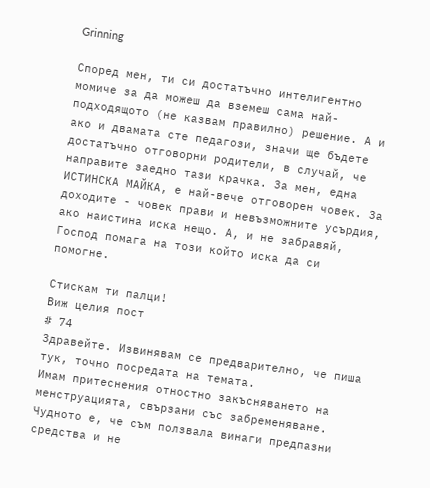Grinning

Според мен, ти си достатъчно интелигентно момиче за да можеш да вземеш сама най-подходящото (не казвам правилно) решение. А и ако и двамата сте педагози, значи ще бъдете достатъчно отговорни родители, в случай, че направите заедно тази крачка. За мен, една ИСТИНСКА МАЙКА, е най-вече отговорен човек. За доходите - човек прави и невъзможните усърдия, ако наистина иска нещо. А, и не забравяй, Господ помага на този който иска да си помогне.

Стискам ти палци!
Виж целия пост
# 74
Здравейте. Извинявам се предварително, че пиша тук, точно посредата на темата.
Имам притеснения отностно закъсняването на менструацията, свързани със забременяване. Чудното е, че съм ползвала винаги предпазни средства и не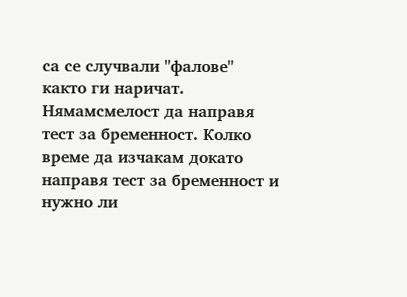са се случвали "фалове" както ги наричат. Нямамсмелост да направя тест за бременност. Колко време да изчакам докато направя тест за бременност и нужно ли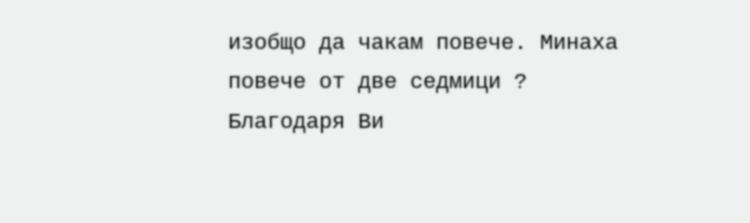изобщо да чакам повече. Минаха повече от две седмици ?
Благодаря Ви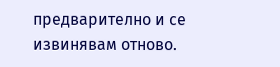предварително и се извинявам отново.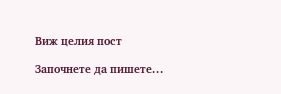Виж целия пост

Започнете да пишете...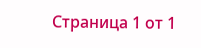Страница 1 от 1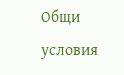Общи условия